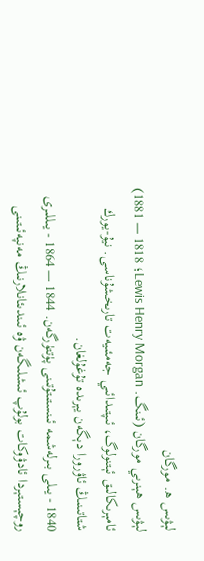لېۋىس ھ. مورگان
لېۋىس ھېنرىي مورگان (ئىنگ. Lewis Henry Morgan؛ 1818 — 1881) ئامېرىكالىق ئېتنولوگ، ئىپتىدائىي جەمئىيەت تارىخشۇناسى. نيۇ-يورك شتاتىنىڭ ئاۋرورا دېگەن يېرىدە تۇغۇلغان.
1840 - يىلى بىرلەشمە ئىنستىتۇتىنى پۈتتۈرگەن. 1844 — 1864 - يىللىرى روچېستېردا ئادۋوكات بولۇپ ئىشلىگەن ۋە ئىندىئانلارنىڭ مەنپەئىتىنى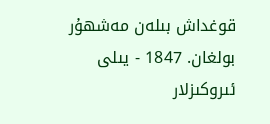قوغداش بىلەن مەشھۇر بولغان. 1847 - يىلى ئىروكىزلار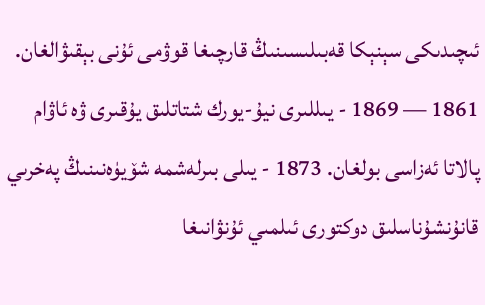ئىچىدىكى سېنېكا قەبىلىسىنىڭ قارچىغا قوۋمى ئۇنى بېقىۋالغان. 1861 — 1869 - يىللىرى نيۇ-يورك شتاتلىق يۇقىرى ۋە ئاۋام پالاتا ئەزاسى بولغان. 1873 - يىلى بىرلەشمە شۆيۈەنىنىڭ پەخرىي قانۇنشۇناسلىق دوكتورى ئىلمىي ئۇنۋانىغا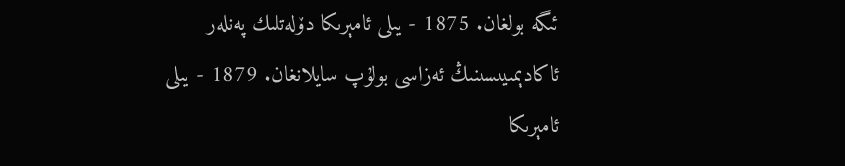ئىگە بولغان. 1875 - يىلى ئامېرىكا دۆلەتلىك پەنلەر ئاكادېمىيىسىنىڭ ئەزاسى بولۇپ سايلانغان. 1879 - يىلى ئامېرىكا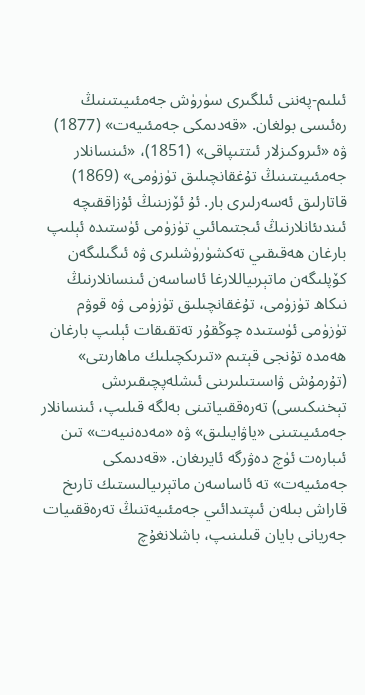ئىلىم-پەننى ئىلگىرى سۈرۈش جەمئىيىتىنىڭ رەئىسى بولغان. «قەدىمكى جەمئىيەت» (1877) ۋە «ئىروكىزلار ئىتتىپاقى» (1851)، «ئىنسانلار جەمئىيىتىنىڭ تۇغقانچىلىق تۈزۈمى» (1869) قاتارلىق ئەسەرلىرى بار. ئۇ ئۆزىنىڭ ئۇزاققىچە ئىندىئانلارنىڭ ئىجتىمائىي تۈزۈمى ئۈستىدە ئېلىپ بارغان ھەقىقىي تەكشۈرۈشلىرى ۋە ئىگىلىگەن كۆپلىگەن ماتېرىياللارغا ئاساسەن ئىنسانلارنىڭ نىكاھ تۈزۈمى، تۇغقانچىلىق تۈزۈمى ۋە قوۋم تۈزۈمى ئۈستىدە چوڭقۇر تەتقىقات ئېلىپ بارغان ھەمدە تۇنجى قېتىم «تىرىكچىلىك ماھارىتى» (تۇرمۇش ۋاسىتىلىرىنى ئىشلەپچىقىرىش تېخنىكىسى) تەرەققىياتىنى بەلگە قىلىپ، ئىنسانلار جەمئىيىتىنى «ياۋايىلىق» ۋە «مەدەنىيەت» تىن ئىبارەت ئۈچ دەۋرگە ئايرىغان. «قەدىمكى جەمئىيەت» تە ئاساسەن ماتېرىيالىستىك تارىخ قاراش بىلەن ئىپتىدائىي جەمئىيەتنىڭ تەرەققىيات جەريانى بايان قىلىنىپ، باشلانغۇچ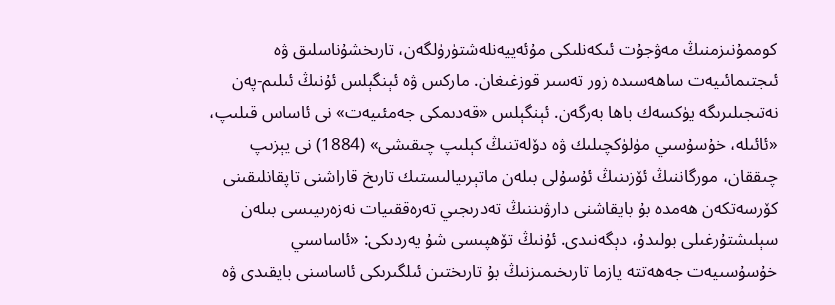كوممۇنىزمنىڭ مەۋجۇت ئىكەنلىكى مۇئەييەنلەشتۈرۈلگەن، تارىخشۇناسلىق ۋە ئىجتىمائىيەت ساھەسىدە زور تەسىر قوزغىغان. ماركس ۋە ئېنگېلس ئۇنىڭ ئىلىم-پەن نەتىجىلىرىگە يۈكسەك باھا بەرگەن. ئېنگېلس «قەدىمكى جەمئىيەت» نى ئاساس قىلىپ، «ئائىلە، خۇسۇسىي مۈلۈكچىلىك ۋە دۆلەتنىڭ كېلىپ چىقىشى» (1884) نى يېزىپ چىققان، مورگاننىڭ ئۆزىنىڭ ئۇسۇلى بىلەن ماتېرىيالىستىك تارىخ قاراشنى تاپقانلىقىنى كۆرسەتكەن ھەمدە بۇ بايقاشنى دارۋىننىڭ تەدرىجىي تەرەققىيات نەزەرىيىسى بىلەن سېلىشتۇرغىلى بولىدۇ، دېگەنىدى. ئۇنىڭ تۆھپىسى شۇ يەردىكى: «ئاساسىي خۇسۇسىيەت جەھەتتە يازما تارىخىمىزنىڭ بۇ تارىختىن ئىلگىرىكى ئاساسنى بايقىدى ۋە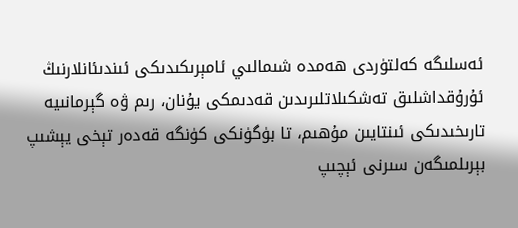ئەسلىگە كەلتۈردى ھەمدە شىمالىي ئامېرىكىدىكى ئىندىئانلارنىڭ ئۇرۇقداشلىق تەشكىلاتلىرىدىن قەدىمكى يۇنان، رىم ۋە گېرمانىيە تارىخىدىكى ئىنتايىن مۇھىم، تا بۈگۈنكى كۈنگە قەدەر تېخى يېشىپ بېرىلمىگەن سىرنى ئېچىپ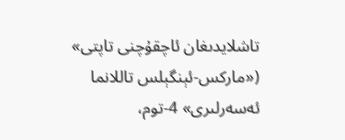تاشلايدىغان ئاچقۇچنى تاپتى» («ماركس-ئېنگېلس تاللانما ئەسەرلىرى» 4-توم،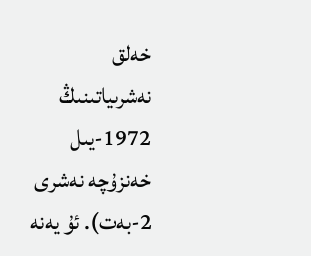خەلق نەشرىياتىنىڭ 1972-يىل خەنزۇچە نەشرى 2-بەت). ئۇ يەنە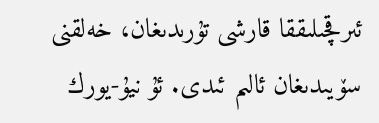ئىرقچىلىققا قارشى تۇرىدىغان، خەلقنى سۆيىدىغان ئالىم ئىدى. ئۇ نيۇ-يورك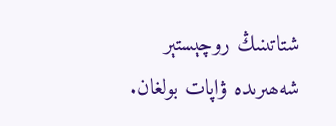شتاتىنىڭ روچېستېر شەھىرىدە ۋاپات بولغان.